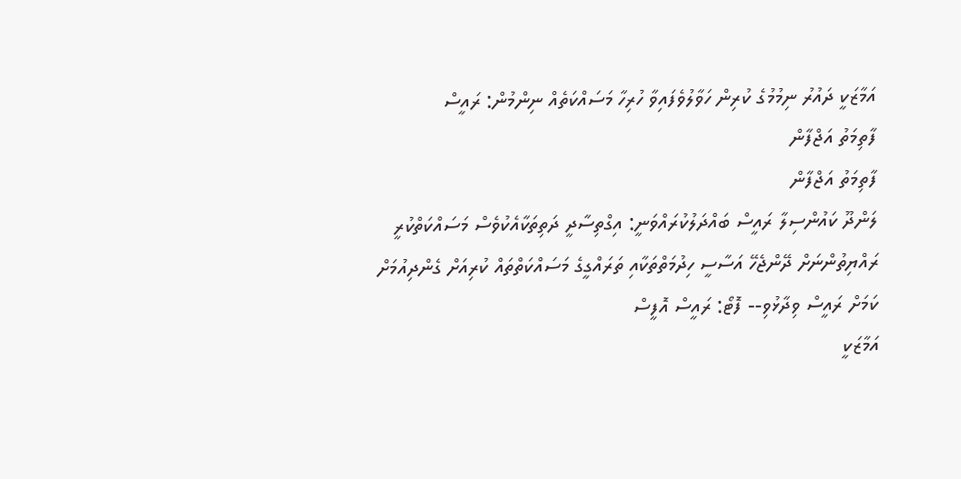އަމާޒަކީ ދައުރު ނިމުމުގެ ކުރިން ހަވާލުވެފައިވާ ހުރިހާ މަސައްކަތެއް ނިންމުން: ރައީސް
ފާތިމަތު އަޖްފާން
ފާތިމަތު އަޖްފާން
ލަންދޫ ކައުންސިލާ ރައީސް ބައްދަލުކުރައްވަނީ: އިގްތިސާދީ ދަތިތަކާއެކުވެސް މަސައްކަތްކުރީ ރައްޔިތުންނަށް ދޭންޖެހޭ އަސާސީ ހިދުމަތްތަކާއި ތަރައްގީގެ މަސައްކަތްތައް ކުރިއަށް ގެންދިއުމަށް ކަމަށް ރައީސް ވިދާޅުވި-- ފޮޓޯ: ރައީސް އޮފީސް
އަމާޒަކީ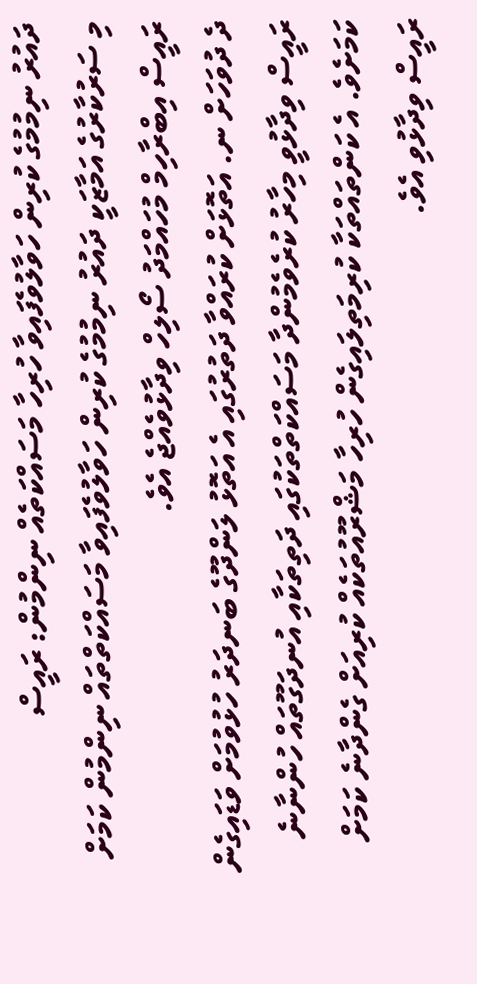ދައުރު ނިމުމުގެ ކުރިން ހަވާލުވެފައިވާ ހުރިހާ މަސައްކަތެއް ނިންމުން: ރައީސް
މި ސަރުކާރުގެ އަމާޒަކީ ދައުރު ނިމުމުގެ ކުރިން ހަވާލުވެފައިވާ މަސައްކަތްތައް ނިންމުން ކަމަށް ރައީސް އިބްރާހިމް މުހައްމަދު ސޯލިހް ވިދާޅުވެއްޖެ އެވެ.
ދެ ދުވަހަށް ނ. އަތޮޅަށް ކުރައްވާ ދަތުރުގައި އެ އަތޮޅު ލަންދޫގެ ބަނދަރު ހުޅުވުމަށް ވަޑައިގެން ރައީސް ވިދާޅުވީ މިހާރު ކުރެވެމުންދާ މަސައްކަތްތަކުގައި ދަތިތަކާއި އުނދަގޫތައް ހުންނާނެ ކަމަށެވެ. އެ ކަންތައްތަކާ ކުރިމަތިލައިގެން ހުރިހާ މަޝްރޫއުތަކެއް ކުރިއަށް ގެންދާނެ ކަމަށް ރައީސް ވިދާޅުވި އެވެ.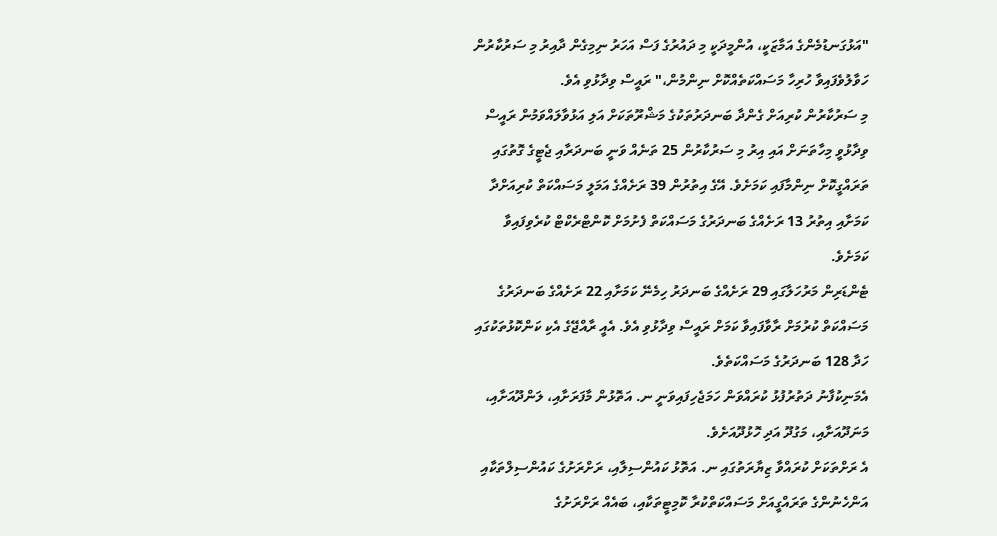"އަޅުގަނޑުމެންގެ އަމާޒަކީ، އުންމީދަކީ މި ދައުރުގެ ފަސް އަހަރު ނިމިގެން ދާއިރު މި ސަރުކާރުން ހަވާލުވެފައިވާ ހުރިހާ މަސައްކަތެއްކޮށް ނިންމުން،" ރައީސް ވިދާޅުވި އެވެ.
މި ސަރުކާރުން ކުރިއަށް ގެންދާ ބަނދަރުތަކުގެ މަޝްރޫތަކަށް އަލި އަޅުވާލައްވަމުން ރައީސް ވިދާޅުވީ މިހާތަނަށް އައި އިރު މި ސަރުކާރުން 25 ތަނެއް ވަނީ ބަނދަރާއި ޖެޓީގެ ގޮތުގައި ތަރައްގީކޮށް ނިންމާފައި ކަމަށެވެ. އޭގެ އިތުރުން 39 ރަށެއްގެ އަމަލީ މަސައްކަތް ކުރިއަށްދާ ކަމަށާއި އިތުރު 13 ރަށެއްގެ ބަނދަރުގެ މަސައްކަތް ފެށުމަށް ކޮންޓްރެކްޓް ކުރެވިފައިވާ ކަމަށެވެ.
ޓެންޑަރިން މަރުހަލާގައި 29 ރަށެއްގެ ބަނދަރު ހިމެނޭ ކަމަށާއި 22 ރަށެއްގެ ބަނދަރުގެ މަސައްކަތް ކުރުމަށް ރާވާފައިވާ ކަމަށް ރައީސް ވިދާޅުވި އެވެ. އެއީ ރާއްޖޭގެ އެކި ކަންކޮޅުތަކުގައި ހަދާ 128 ބަނދަރުގެ މަސައްކަތެވެ.
އެމަނިކުފާނު ދަތުރުފުޅު ކުރައްވަން ހަމަޖެހިފައިވަނީ ނ. އަތޮޅުން މާފަރަށާއި، ލަންދޫއަށާއި، މަނަދޫއަށާއި، މަގުދޫ އަދި ހޮޅުދޫއަށެވެ.
އެ ރަށްތަކަށް ކުރައްވާ ޒިޔާރަތުގައި ނ. އަތޮޅު ކައުންސިލާއި، ރަށްރަށުގެ ކައުންސިލްތަކާއި އަންހެނުންގެ ތަރައްގީއަށް މަސައްކަތްކުރާ ކޮމިޓީތަކާއި، ބައެއް ރަށްރަށުގެ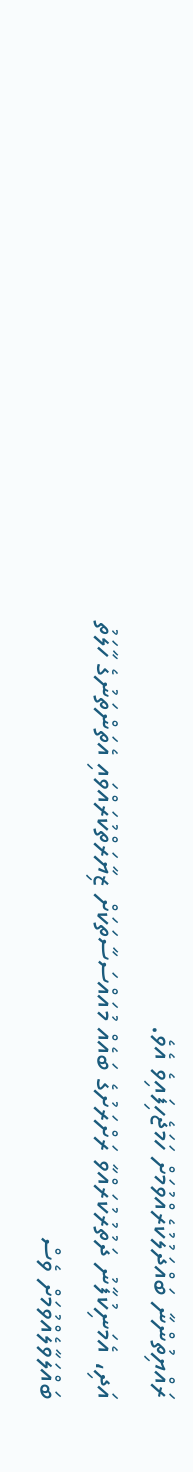ރައްޔިތުންނާ ބައްދަލުކުރެއްވުމަށް ހަމަޖެހިފައިވެ އެވެ.
އަދި، އެމަނިކުފާނު ދަތުރުކުރައްވާ ރަށްރަށުގެ ބައެއް މުއައްސަސާތަކަށް ޒިޔާރަތްކުރައްވައި އެތަންތަނުގެ ހާލަތު ބައްލަވާލެއްވުމަށް ވެސް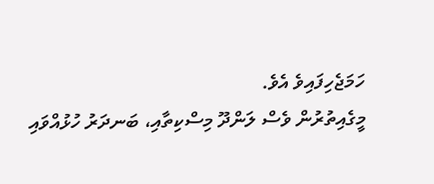ހަމަޖެހިފައިވެ އެވެ.
މީގެއިތުރުން ވެސް ލަންދޫ މިސްކިތާއި، ބަނދަރު ހުޅުއްވައި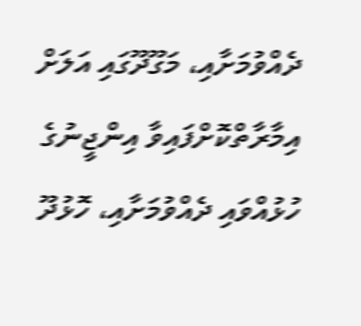ދެއްވުމަށާއި، މަގޫދޫގައި އަލަށް އިމާރާތްކޮށްފައިވާ އިންޖީނުގެ ހުޅުއްވައި ދެއްވުމަށާއި، ހޮޅުދޫ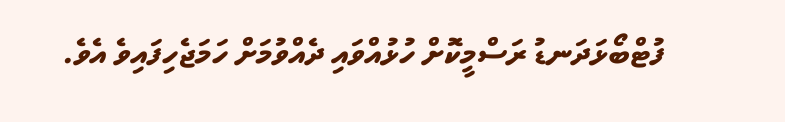ފުޓްބޯޅަދަނޑު ރަސްމީކޮށް ހުޅުއްވައި ދެއްވުމަށް ހަމަޖެހިފައިވެ އެވެ.